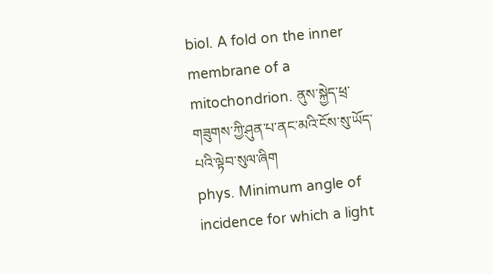biol. A fold on the inner membrane of a mitochondrion. ནུས་སྐྱེད་ཕྲ་གཟུགས་ཀྱི་ཤུན་པ་ནང་མའི་ངོས་སུ་ཡོད་པའི་ལྟེབ་སུལ་ཞིག
phys. Minimum angle of incidence for which a light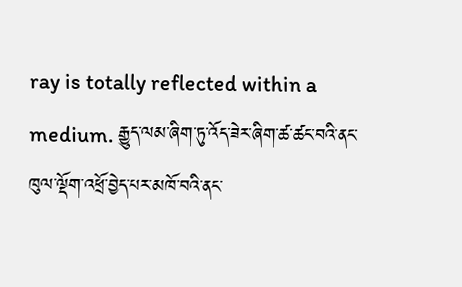ray is totally reflected within a medium. རྒྱུད་ལམ་ཞིག་ཏུ་འོད་ཟེར་ཞིག་ཚ་ཚང་བའི་ནང་ཁུལ་ལྡོག་འཕྲོ་བྱེད་པར་མཁོ་བའི་ནང་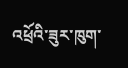འཕྲོའི་ཟུར་ཁུག་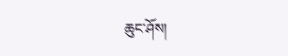ཆུང་ཤོས།